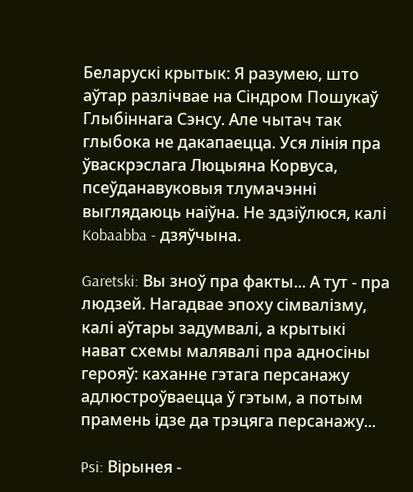Беларускі крытык: Я разумею, што аўтар разлічвае на Сіндром Пошукаў Глыбіннага Сэнсу. Але чытач так глыбока не дакапаецца. Уся лінія пра ўваскрэслага Люцыяна Корвуса, псеўданавуковыя тлумачэнні выглядаюць наіўна. Не здзіўлюся, калі Kobaabba - дзяўчына.

Garetski: Вы зноў пра факты... А тут - пра людзей. Нагадвае эпоху сімвалізму, калі аўтары задумвалі, а крытыкі нават схемы малявалі пра адносіны герояў: каханне гэтага персанажу адлюстроўваецца ў гэтым, а потым прамень ідзе да трэцяга персанажу...

Psi: Вірынея -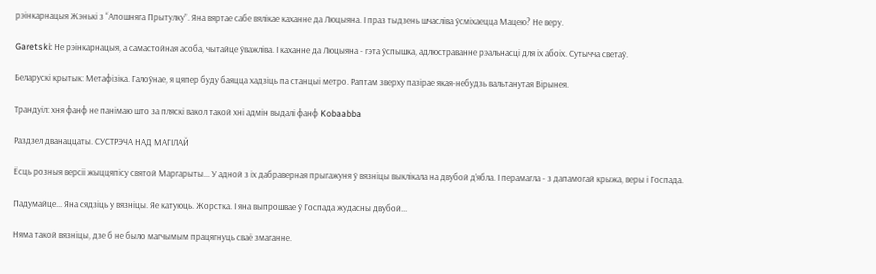рэінкарнацыя Жэнькі з “Апошняга Прытулку”. Яна вяртае сабе вялікае каханне да Люцыяна. І праз тыдзень шчасліва ўсміхаецца Мацею? Не веру.

Garetski: Не рэінкарнацыя, а самастойная асоба, чытайце ўважліва. І каханне да Люцыяна - гэта ўспышка, адлюстраванне рэальнасці для іх абоіх. Сутычча светаў.

Беларускі крытык: Метафізіка. Галоўнае, я цяпер буду баяцца хадзіць па станцыі метро. Раптам зверху пазірае якая-небудзь вальтанутая Вірынея.

Трандуіл: хня фанф не панімаю што за пляскі вакол такой хні адмін выдалі фанф Kobaabba

Раздзел дванаццаты. СУСТРЭЧА НАД МАГІЛАЙ

Ёсць розныя версіі жыццяпісу святой Маргарыты... У адной з іх дабраверная прыгажуня ў вязніцы выклікала на двубой д’ябла. І перамагла - з дапамогай крыжа, веры і Госпада.

Падумайце... Яна сядзіць у вязніцы. Яе катуюць. Жорстка. І яна выпрошвае ў Госпада жудасны двубой...

Няма такой вязніцы, дзе б не было магчымым працягнуць сваё змаганне.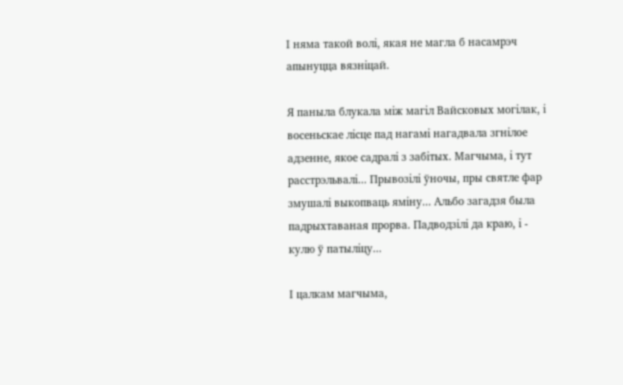І няма такой волі, якая не магла б насамрэч апынуцца вязніцай.

Я паныла блукала між магіл Вайсковых могілак, і восеньскае лісце пад нагамі нагадвала згнілое адзенне, якое садралі з забітых. Магчыма, і тут расстрэльвалі... Прывозілі ўночы, пры святле фар змушалі выкопваць яміну... Альбо загадзя была падрыхтаваная прорва. Падводзілі да краю, і - кулю ў патыліцу...

І цалкам магчыма,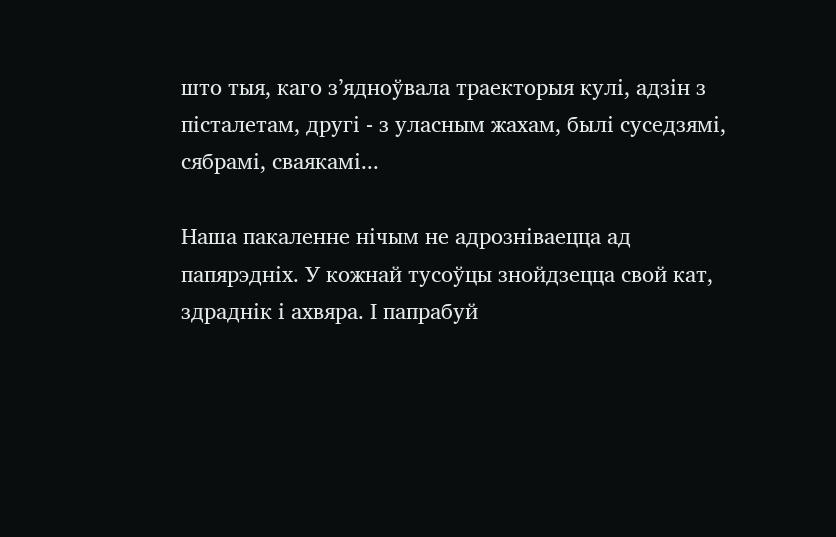што тыя, каго з’ядноўвала траекторыя кулі, адзін з пісталетам, другі - з уласным жахам, былі суседзямі, сябрамі, сваякамі...

Наша пакаленне нічым не адрозніваецца ад папярэдніх. У кожнай тусоўцы знойдзецца свой кат, здраднік і ахвяра. І папрабуй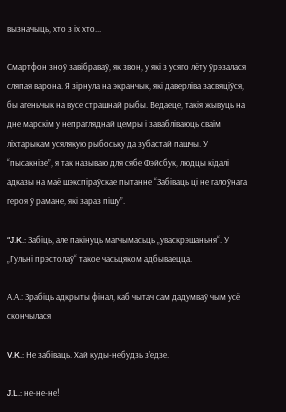вызначыць, хто з іх хто...

Смартфон зноў завібраваў, як звон, у які з усяго лёту ўрэзалася сляпая варона. Я зірнула на экранчык, які даверліва засвяціўся, бы агеньчык на вусе страшнай рыбы. Ведаеце, такія жывуць на дне марскім у непрагляднай цемры і завабліваюць сваім ліхтарыкам усялякую рыбоську да зубастай пашчы. У “пысакнізе”, я так называю для сябе Фэйсбук, людцы кідалі адказы на маё шэкспіраўскае пытанне “Забіваць ці не галоўнага героя ў рамане, які зараз пішу”.

“J.K.: Забіць, але пакінуць магчымасьць „уваскрэшаньня“. У „Гульні прэстолаў“ такое часьцяком адбываецца.

А.А.: Зрабіць адкрыты фінал, каб чытач сам дадумваў чым усё скончылася

V.K.: Не забіваць. Хай куды-небудзь з’едзе.

J.L.: не-не-не!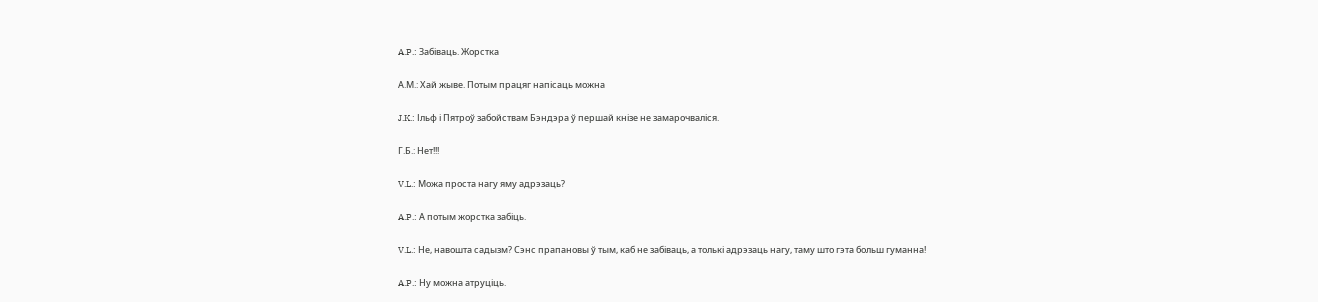A.P.: Забіваць. Жорстка

А.М.: Хай жыве. Потым працяг напісаць можна

J.K.: Ільф і Пятроў забойствам Бэндэра ў першай кнізе не замарочваліся.

Г.Б.: Нет!!!

V.L.: Можа проста нагу яму адрэзаць?

A.P.: А потым жорстка забіць.

V.L.: Не, навошта садызм? Сэнс прапановы ў тым, каб не забіваць, а толькі адрэзаць нагу, таму што гэта больш гуманна!

A.P.: Ну можна атруціць.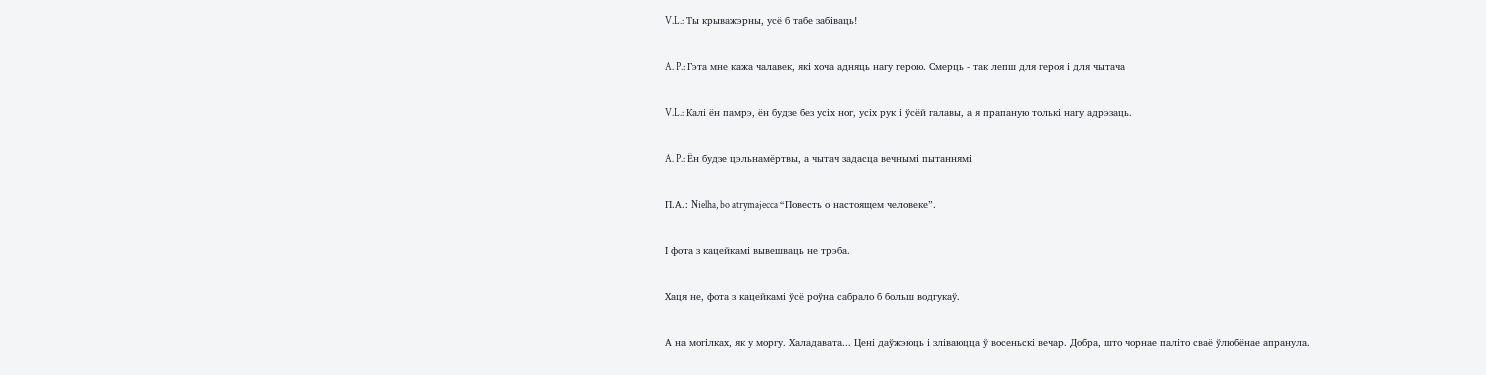V.L.: Ты крыважэрны, усё б табе забіваць!

A. P.: Гэта мне кажа чалавек, які хоча адняць нагу герою. Смерць - так лепш для героя і для чытача

V.L.: Калі ён памрэ, ён будзе без усіх ног, усіх рук і ўсёй галавы, а я прапаную толькі нагу адрэзаць.

A. P.: Ён будзе цэльнамёртвы, а чытач задасца вечнымі пытаннямі

П.А.: Nielha, bo atrymajecca “Повесть о настоящем человеке”.

І фота з кацейкамі вывешваць не трэба.

Хаця не, фота з кацейкамі ўсё роўна сабрало б больш водгукаў.

А на могілках, як у моргу. Халадавата... Цені даўжэюць і зліваюцца ў восеньскі вечар. Добра, што чорнае паліто сваё ўлюбёнае апранула.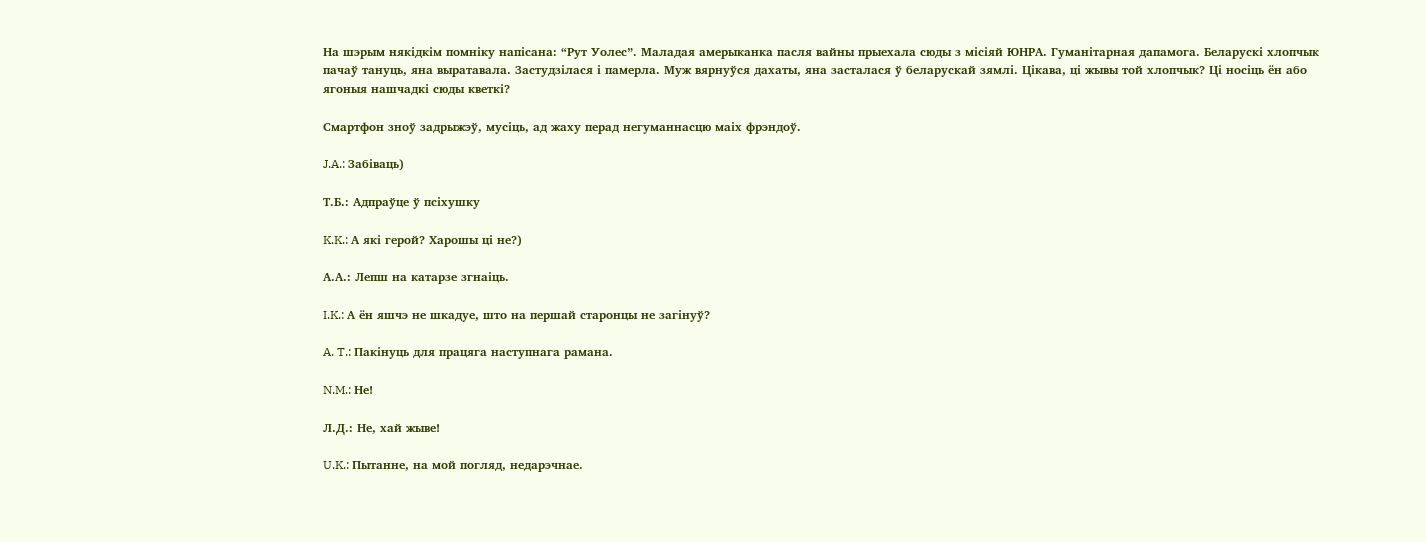На шэрым някідкім помніку напісана: “Рут Уолес”. Маладая амерыканка пасля вайны прыехала сюды з місіяй ЮНРА. Гуманітарная дапамога. Беларускі хлопчык пачаў тануць, яна выратавала. Застудзілася і памерла. Муж вярнуўся дахаты, яна засталася ў беларускай зямлі. Цікава, ці жывы той хлопчык? Ці носіць ён або ягоныя нашчадкі сюды кветкі?

Смартфон зноў задрыжэў, мусіць, ад жаху перад негуманнасцю маіх фрэндоў.

J.A.: Забіваць)

Т.Б.: Адпраўце ў псіхушку

K.K.: А які герой? Харошы ці не?)

А.А.: Лепш на катарзе згнаіць.

I.K.: А ён яшчэ не шкадуе, што на першай старонцы не загінуў?

A. T.: Пакінуць для працяга наступнага рамана.

N.M.: Не!

Л.Д.: Не, хай жыве!

U.K.: Пытанне, на мой погляд, недарэчнае.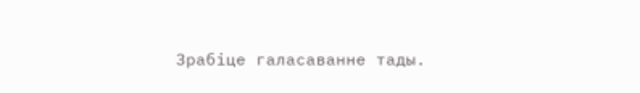Зрабіце галасаванне тады.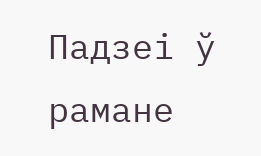Падзеі ў рамане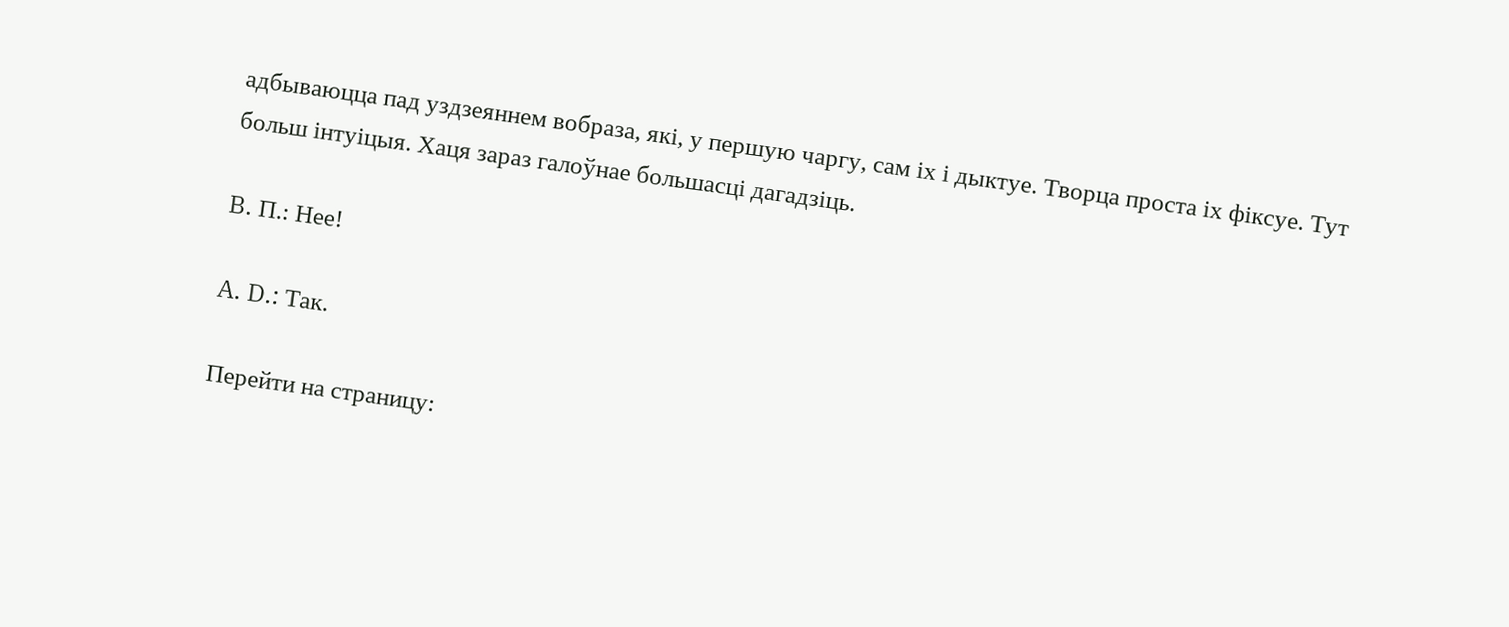адбываюцца пад уздзеяннем вобраза, які, у першую чаргу, сам іх і дыктуе. Творца проста іх фіксуе. Тут больш інтуіцыя. Хаця зараз галоўнае большасці дагадзіць.

B. П.: Нее!

A. D.: Так.

Перейти на страницу: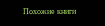Похожие книги